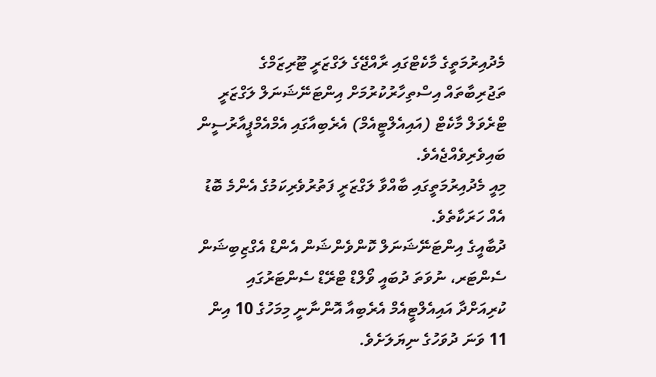މެދުއިރުމަތީގެ މާކެޓްގައި ރާއްޖޭގެ ލަގްޒަރީ ޓޫރިޒަމްގެ ތަޖުރިބާތައް އިސްތިހާރުކުރުމަށް އިންޓަނޭޝަނަލް ލަގްޒަރީ ޓްރެވަލް މާކެޓް (އައިއެލްޓީއެމް) އެރެބިއާގައި އެމްއެމްޕީއާރުސީން ބައިވެރިވެއްޖެއެވެ.
މިއީ މެދުއިރުމަތީގައި ބާއްވާ ލަގްޒަރީ ފަތުރުވެރިކަމުގެ އެންމެ ބޮޑު އެއް ހަރަކާތެވެ.
ދުބާއީގެ އިންޓަނޭޝަނަލް ކޮންވެންޝަން އެންޑް އެގްޒިބިޝަން ސެންޓަރ، ނުވަތަ ދުބައީ ވޯލްޑް ޓްރޭޑް ސެންޓަރުގައި ކުރިއަށްދާ އައިއެލްޓީއެމް އެރެބިއާ އޮންނާނީ މިމަހުގެ 10 އިން 11 ވަނަ ދުވަހުގެ ނިޔަލަށެވެ.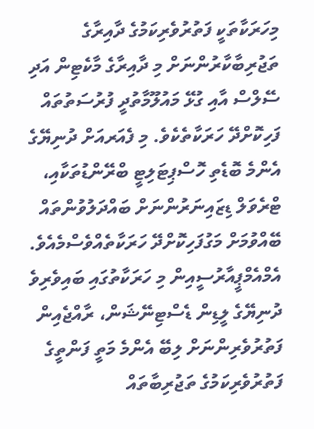މިހަރަކާތަކީ ފަތުރުވެރިކަމުގެ ދާއިރާގެ ތަޖުރިބާކާރުންނަށް މި ދާއިރާގެ މާކެޓިން އަދި ސޭލްސް އާއި ގުޅޭ މައުލޫމާތުދީ ފުރުސަތުތައް ފަހިކޮށްދޭ ހަރަކާތެކެވެ. މި ފެއަރއަށް ދުނިޔޭގެ އެންމެ ބޮޑެތި ހޮސްޕިޓަލިޓީ ބްރޭންޑުތަކާއި، ޓްރެވަލް ޑިޒައިނަރުންނަށް ބައްދަލުވުންތައް ބޭއްވުމަށް މަގުފަހިކޮށްދޭ ހަރަކާތެއްވެސްމެއެވެ.
އެމްއެމްޕީއާރުސީއިން މި ހަރަކާތުގައި ބައިވެރިވެ ދުނިޔޭގެ ލީޑިން ޑެސްޓިނޭޝަން، ރާއްޖެއިން ފަތުރުވެރިންނަށް ލިބޭ އެންމެ މަތީ ފަންތީގެ ފަތުރުވެރިކަމުގެ ތަޖުރިބާތައް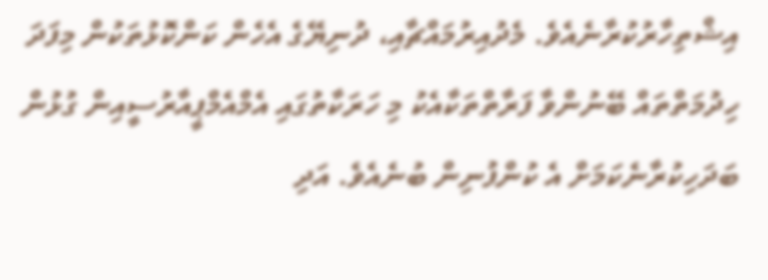އިޝްތިހާރުކުރާނެއެވެ. މެދުއިރުމައްޗާއި، ދުނިޔޭގެ އެހެން ކަންކޮޅުތަކުން މިފަދަ ހިދުމަތްތައް ބޭނުންވާ ފަރާތްތަކާއެކު މި ހަރަކާތުގައި އެމްއެމްޕީއާރުސީއިން ގުޅުން ބަދަހިކުރާނެކަމަށް އެ ކުންފުނިން ބުނެއެވެ. އަދި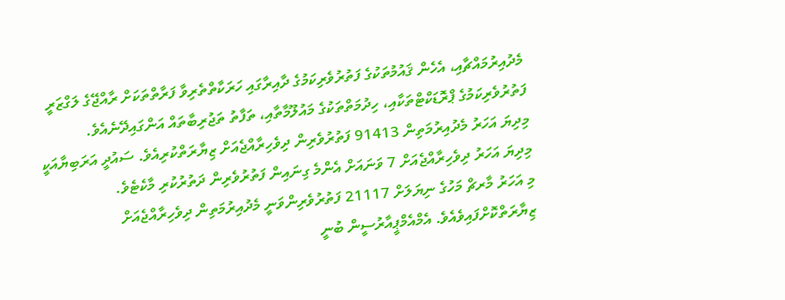މެދުއިރުމައްޗާއި، އެހެން ޤައުމުތަކުގެ ފަތުރުވެރިކަމުގެ ދާއިރާގައި ހަރަކާތްތެރިވާ ފަރާތްތަކަށް ރާއްޖޭގެ ލަގްޒަރީ ފަތުރުވެރިކަމުގެ ޕްރޮޑަކްޓްތަކާއި، ހިދުމަތްތަކުގެ މައުލޫމާތާއި، ތަފާތު ތަޖުރިބާތައް އަންގައިދޭނެއެވެ.
މިދިޔަ އަހަރު މެދުއިރުމަތިން 91413 ފަތުރުވެރިން ދިވެހިރާއްޖެއަށް ޒިޔާރަތްކުރިއެވެ. ސައުދީ އަރަބިޔާއަކީ މިދިޔަ އަހަރު ދިވެހިރާއްޖެއަށް 7 ވަނައަށް އެންމެ ގިނައިން ފަތުރުވެރިން ދަތުރުކުރި މާކެޓެވެ.
މި އަހަރު މާރޗް މަހުގެ ނިޔަލަށް 21117 ފަތުރުވެރިންވަނީ މެދުއިރުމަތިން ދިވެހިރާއްޖެއަށް ޒިޔާރަތްކޮށްފައިވެއެވެ. އެމްއެމްޕީއާރުސީން ބުނީ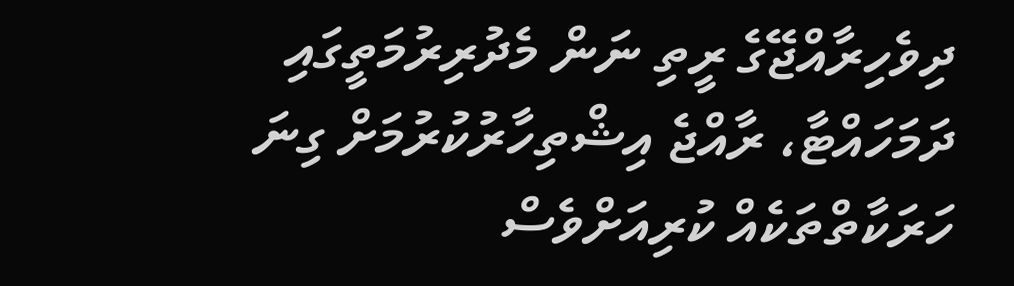ދިވެހިރާއްޖޭގެ ރީތި ނަން މެދުރިރުމަތީގައި ދަމަހައްޓާ، ރާއްޖެ އިޝްތިހާރުކުރުމަށް ގިނަ ހަރަކާތްތަކެއް ކުރިއަށްވެސް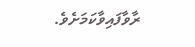ރާވާފައިވާކަމަށެވެ.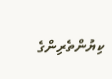ކިޔުންތެރިންގެ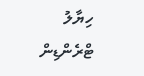ހިޔާލު
ޓްރެންޑިން